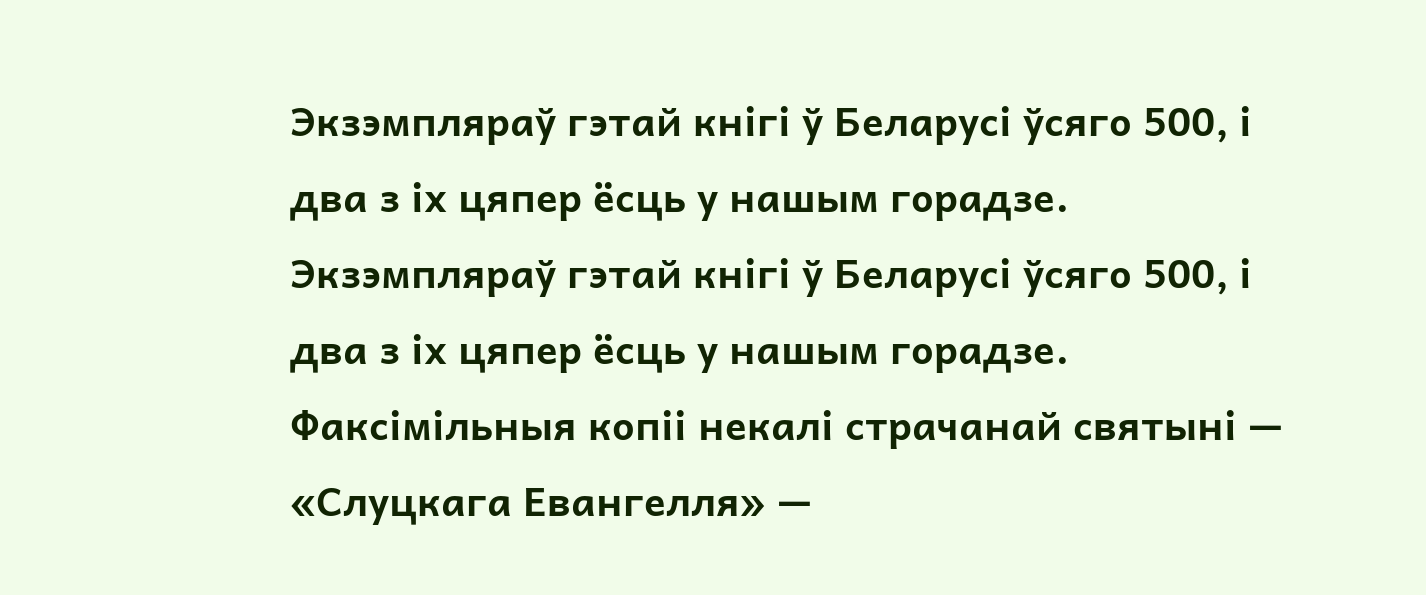Экзэмпляраў гэтай кнігі ў Беларусі ўсяго 500, і два з іх цяпер ёсць у нашым горадзе.
Экзэмпляраў гэтай кнігі ў Беларусі ўсяго 500, і два з іх цяпер ёсць у нашым горадзе. Факсімільныя копіі некалі страчанай святыні — «Слуцкага Евангелля» —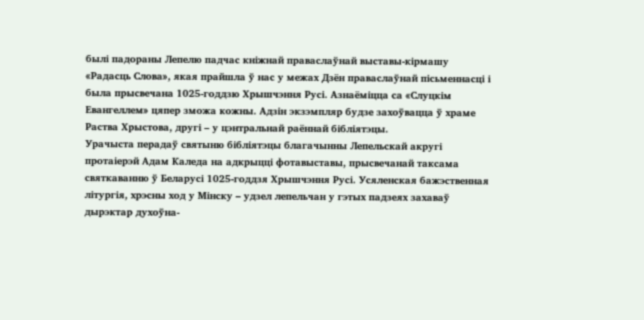былі падораны Лепелю падчас кніжнай праваслаўнай выставы-кірмашу «Радасць Слова», якая прайшла ў нас у межах Дзён праваслаўнай пісьменнасці і была прысвечана 1025-годдзю Хрышчэння Русі. Азнаёміцца са «Слуцкім Евангеллем» цяпер зможа кожны. Адзін экзэмпляр будзе захоўвацца ў храме Раства Хрыстова, другі – у цэнтральнай раённай бібліятэцы.
Урачыста перадаў святыню бібліятэцы благачынны Лепельскай акругі протаіерэй Адам Каледа на адкрыцці фотавыставы, прысвечанай таксама святкаванню ў Беларусі 1025-годдзя Хрышчэння Русі. Усяленская бажэственная літургія, хрэсны ход у Мінску – удзел лепельчан у гэтых падзеях захаваў дырэктар духоўна-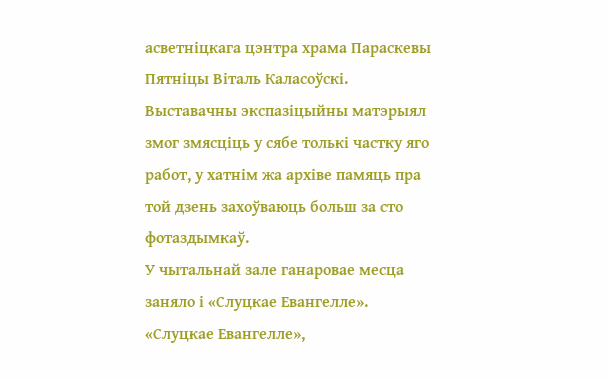асветніцкага цэнтра храма Параскевы Пятніцы Віталь Каласоўскі. Выставачны экспазіцыйны матэрыял змог змясціць у сябе толькі частку яго работ, у хатнім жа архіве памяць пра той дзень захоўваюць больш за сто фотаздымкаў.
У чытальнай зале ганаровае месца заняло і «Слуцкае Евангелле».
«Слуцкае Евангелле»,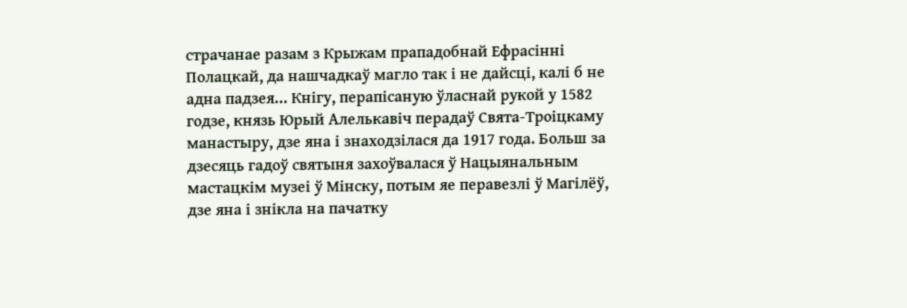страчанае разам з Крыжам прападобнай Ефрасінні Полацкай, да нашчадкаў магло так і не дайсці, калі б не адна падзея… Кнігу, перапісаную ўласнай рукой у 1582 годзе, князь Юрый Алелькавіч перадаў Свята-Троіцкаму манастыру, дзе яна і знаходзілася да 1917 года. Больш за дзесяць гадоў святыня захоўвалася ў Нацыянальным мастацкім музеі ў Мінску, потым яе перавезлі ў Магілёў, дзе яна і знікла на пачатку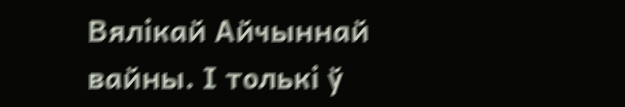Вялікай Айчыннай вайны. І толькі ў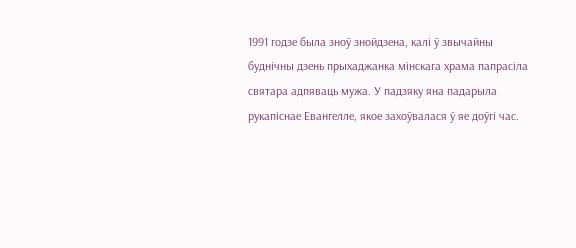1991 годзе была зноў знойдзена, калі ў звычайны буднічны дзень прыхаджанка мінскага храма папрасіла святара адпяваць мужа. У падзяку яна падарыла рукапіснае Евангелле, якое захоўвалася ў яе доўгі час.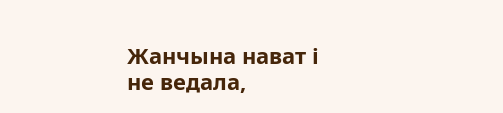Жанчына нават і не ведала,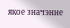якое значэнне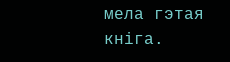мела гэтая кніга.